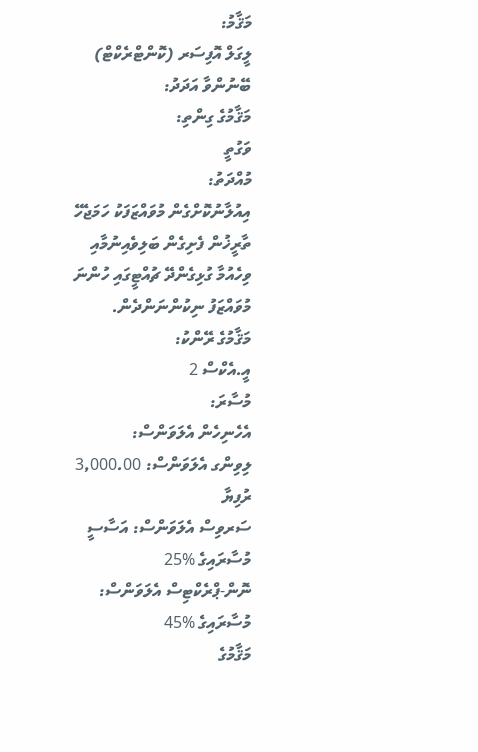މަޤާމު:
ލީގަލް އޮފިސަރ (ކޮންޓްރެކްޓް)
ބޭނުންވާ އަދަދު:
މަޤާމުގެ ގިންތި:
ވަގުތީ
މުއްދަތު:
އިއުލާނުކޮށްގެން މުވައްޒަފަކު ހަމަޖެހޭ ތާރީޚުން ފެށިގެން ބަލިވެއިނުމާއި ވިހެއުމާ ގުޅިގެންދޭ ޗުއްޓީގައި ހުންނަ މުވައްޒަފު ނިކުންނަންދެން.
މަޤާމުގެ ރޭންކު:
އީ.އެކްސް 2
މުސާރަ:
އެހެނިހެން އެލަވަންސް:
ލިވިންގ އެލަވަންސް: 3,000.00 ރުފިޔާ
ސަރވިސް އެލަވަންސް: އަސާސީ މުސާރައިގެ %25
ނޮން-ޕްރެކްޓިސް އެލަވަންސް: މުސާރައިގެ %45
މަޤާމުގެ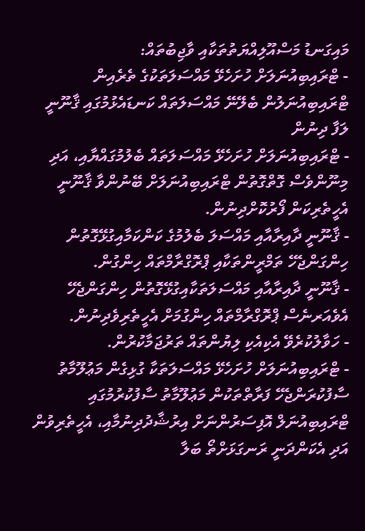މައިގަނޑު މަސްއޫލިއްޔަތުތަކާއި ވާޖިބުތައް:
- ޓްރައިބިއުނަލަށް ހުށަހެޅޭ މައްސަލަތަކުގެ ތެރެއިން ޓްރައިބިއުނަލުން ބެލޭނޭ މައްސަލަތައް ކަނޑައެޅުމުގައި ޤާނޫނީ ލަފާ ދިނުން
- ޓްރައިބިއުނަލަށް ހުށަހެޅޭ މައްސަލަތައް ބެލުމުގައްޔާއި، އަދި މިނޫންވެސް ގޮތްގޮތުން ޓްރައިބިއުނަލަށް ބޭނުންވާ ޤާނޫނީ އެހީތެރިކަން ފޯރުކޮށްދިނުން.
- ޤާނޫނީ ދާއިރާއާއި މައްސަލަ ބެލުމުގެ ކަންކަމާއިގުޅޭގޮތުން ހިންގަންޖެހޭ ތަމްރީންތަކާއި ޕްރޮގްރާމްތައް ހިންގުން.
- ޤާނޫނީ ދާއިރާއާއި މައްސަލަތަކާއިގުޅޭގޮތުން ހިންގަންޖެހޭ އެވެއަރނެސް ޕްރޮގްރާމްތައް ހިންގުމަށް އެހީތެރިވެދިނުން.
- ހަވާލުކުރެވޭ އެކިއެކި ލިޔުންތައް ތަރުޖަމާކުރުން.
- ޓްރައިބިއުނަލަށް ހުށަހެޅޭ މައްސަލަތަކާ ގުޅިގެން މަޢުލޫމާތު ސާފުކުރަންޖެހޭ ފަރާތްތަކުން މަޢުލޫމާތު ސާފުކުރުމުގައި ޓްރައިބިއުނަލް އޮފިސަރުންނަށް އިރުޝާދުދިނުމާއި، އެހީތެރިވުން އަދި އެކަންދަނީ ރަނގަޅަށްތޯ ބަލާ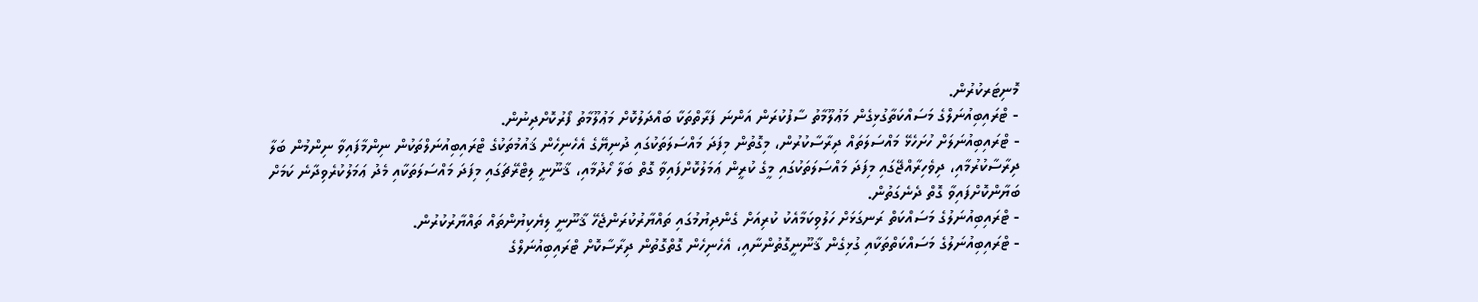މޮނިޓަރކުރުން.
- ޓްރައިބިއުނަލްގެ މަސައްކަތާގުޅިގެން މަޢުލޫމާތު ސާފުކުރަން އަންނަ ފަރާތްތަކާ ބައްދަލުކޮށް މަޢުލޫމާތު ފޯރުކޮށްދިނުން.
- ޓްރައިބިއުނަލަށް ހުށަހެޅޭ މައްސަލަތައް ދިރާސާކުރުން، މިގޮތުން މިފަދަ މައްސަލަތަކުގައި ދުނިޔޭގެ އެހެނިހެން ޤައުމުތަކުގެ ޓްރައިބިއުނަލްތަކުން ނިންމާފައިވާ ނިންމުން ބަލާ ދިރާސާކުރުމާއި، ދިވެހިރާއްޖޭގައި މިފަދަ މައްސަލަތަކުގައި މީގެ ކުރީން ޢަމަލުކޮށްފައިވާ ގޮތް ބަލާ ހޯދުމާއި، ޤާނޫނީ ލިޓްރޭޗަގައި މިފަދަ މައްސަލަތަކާއި މެދު ޢަމަލުކުރެވިދާނެ ކަމަށް ބަޔާންކޮށްފައިވާ ގޮތް ދެނެގަތުން.
- ޓްރައިބިއުނަލުގެ މަސައްކަތް ރަނގަޅަށް ހަލުވިކަމާއެކު ކުރިއަށް ގެންދިޔުމުގައި ތައްޔާރުކުރަންޖެހޭ ޤާނޫނީ ލިޔެކިޔުންތައް ތައްޔާރުކުރުން.
- ޓްރައިބިއުނަލުގެ މަސައްކަތްތަކާއި ގުޅިގެން ޤާނޫނީގޮތުންނާއި، އެހެނިހެން ގޮތްގޮތުން ދިރާސާކޮށް ޓްރައިބިއުނަލްގެ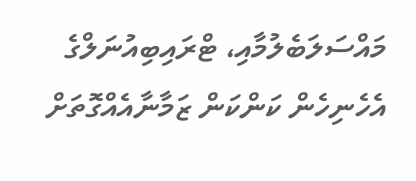މައްސަލަބެލުމާއި، ޓްރައިބިއުނަލްގެ އެހެނިހެން ކަންކަން ޒަމާނާއެއްގޮތަށް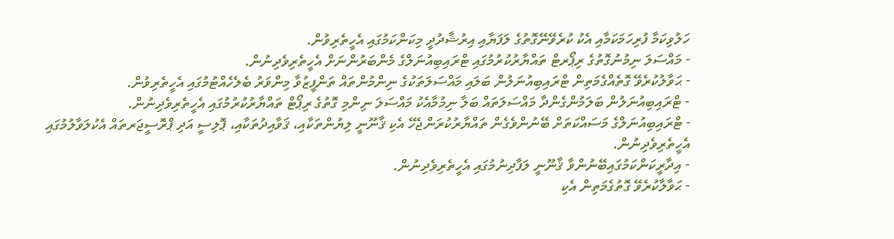ހަލުވިކަމާ ފުރިހަމަކަމާއި އެކު ކުރެވޭނޭގޮތުގެ ލަފަޔާއި އިރުޝާދުދީ މިކަންކަމުގައި އެހީތެރިވުން.
- މައްސަލަ ނިމުނުގޮތުގެ ރިޕޯރޓް ތައްޔާރުކުރުމުގައި ޓްރައިބިއުނަލްގެ މެންބަރުންނަށް އެހީތެރިވެދިނުން.
- ޙަވާލުކުރެވޭ ގޮތެއްގެމަތިން ޓްރައިބިއުނަލުން ބަލައި މައްސަލަތަކުގެ ނިންމުންތައް ތަންފީޒުވާ މިންވަރު ބެލެހެއްޓުމުގައި އެހީތެރިވުން.
- ޓްރައިބިއުނަލުން ބަލަމުންގެންދާ މައްސަލަތައް ބަލާ ނިމުމާއެކު މައްސަލަ ނިންމި ގޮތުގެ ރިޕޯޓް ތައްޔާރުކުރުމުގައި އެހީތެރިވެދިނުން.
- ޓްރައިބިއުނަލްގެ މަސައްކަތަށް ބޭނުންވެގެން ތައްޔާރުކުރަންޖެހޭ އެކި ޤާނޫނީ ލިޔުންތަކާއި، ޤަވާއިދުތަކާއި، ޕޮލިސީ އަދި ޕްރޮސީޖަރތައް އެކުލަވާލުމުގައި އެހީތެރިވެދިނުން.
- އިދާރީކަންކަމުގައިބޭނުންވާ ޤާނޫނީ ލަފާދިނުމުގައި އެހީތެރިވެދިނުން.
- ޙަވާލާކުރެވޭ ގޮތުގެމަތިން އެކި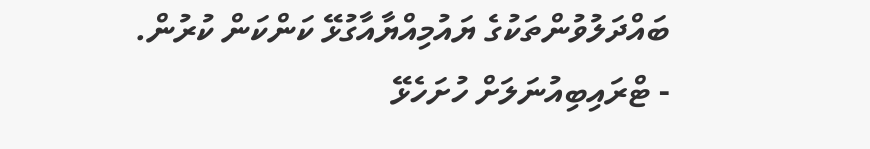ބައްދަލުވުންތަކުގެ ޔައުމިއްޔާއާގުޅޭ ކަންކަން ކުރުން.
- ޓްރައިބިއުނަލަށް ހުށަހެޅޭ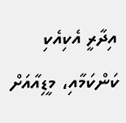އިދާރީ އެކިއެކި ކަންކަމާއި، މީޑިއާއަށް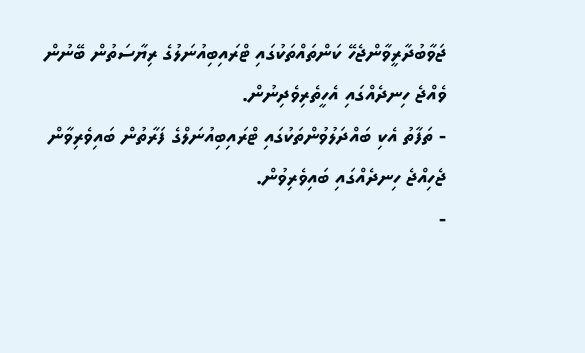ޖަވާބުދާރީވާންޖެހޭ ކަންތައްތަކުގައި ޓްރައިބިއުނަލުގެ ރިޔާސަތުން ބޭނުން ވެއްޖެ ހިނދެއްގައި އެހީތެރިވެދިނުން.
- ތަފާތު އެކި ބައްދަލުވުންތަކުގައި ޓްރައިބިއުނަލްގެ ފަރާތުން ބައިވެރިވާން ޖެހިއްޖެ ހިނދެއްގައި ބައިވެރިވުން.
-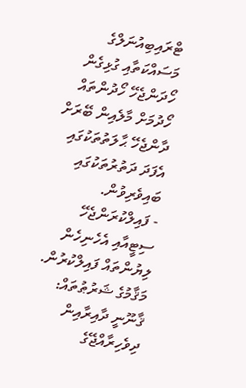ޓްރައިބިއުނަލްގެ މަސައްކަތާއި ގުޅިގެން ހޯދަންޖެހޭ ހޯދުންތައް ހޯދުމަށް މާލެއިން ބޭރަށް ދާންޖެހޭ ޙާލަތުތަކުގައި އެފަދަ ދަތުރުތަކުގައި ބައިވެރިވުން.
- ފައިލްކުރަންޖެހޭ ސިޓީއާއި އެހެނިހެން ލިޔުންތައް ފައިލްކުރުން.
މަޤާމުގެ ޝަރުޠުތައް:
ޤާނޫނީ ދާއިރާއިން ދިވެހިރާއްޖޭގެ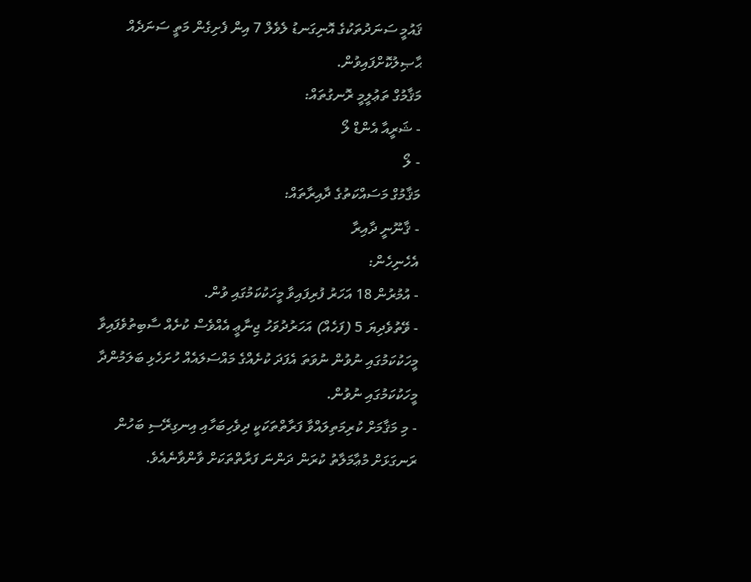ޤައުމީ ސަނަދުތަކުގެ އޮނިގަނޑު ލެވެލް 7 އިން ފެށިގެން މަތީ ސަނަދެއް ޙާޞިލުކޮށްފައިވުން.
މަޤާމުގް ތަޢުލީމީ ރޮނގުތައް:
- ޝަރީއާ އެންޑް ލޯ
- ލޯ
މަޤާމުގް މަސައްކަތުގެ ދާއިރާތައް:
- ޤާނޫނީ ދާއިރާ
އެހެނިހެން:
- އުމުރުން 18 އަހަރު ފުރިފައިވާ މީހަކުކަމުގައި ވުން.
- ވޭތުވެދިޔަ 5 (ފަހެއް) އަހަރުދުވަހު ޖިނާޢީ އެއްވެސް ކުށެއް ސާބިތުވެފައިވާ މީހަކުކަމުގައި ނުވުން ނުވަތަ އެފަދަ ކުށެއްގެ މައްސަލައެއް ހުށަހެޅި ބަލަމުންދާ މީހަކުކަމުގައި ނުވުން.
- މި މަޤާމަށް ކުރިމަތިލައްވާ ފަރާތްތަކަކީ ދިވެހިބަހާއި އިނގިރޭސި ބަހުން ރަނގަޅަށް މުޢާމަލާތު ކުރަން ދަންނަ ފަރާތްތަކަށް ވާންވާނެއެވެ.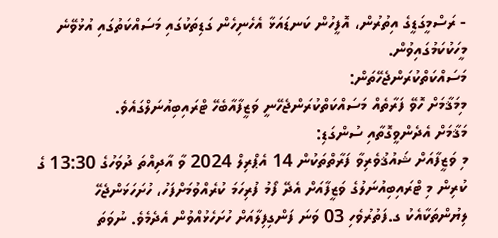- ރަސްމީގަޑީގެ އިތުރުން، އޮފީހުން ކަނޑައަޅާ އެހެނިހެން ގަޑިތަކުގައި މަސައްކަތުގައި އުޅުވޭނެ މީހަކުކަމުގައިވުން.
މަސައްކަތްކުރަންޖެހޭތަން:
މިމަޤާމަށް ހޮވޭ ފަރާތެއް މަސައްކަތްކުރަންޖެހޭނީ ވަޒީފާއާބެހޭ ޓްރައިބިއުނަލްގައެވެ.
މަޤާމަށް އެދެންވީގޮތާއި ސުންގަޑި:
މި ވަޒީފާއަށް ޝައުޤުވެރިވާ ފަރާތްތަކުން 14 އެޕްރިލް 2024 ވާ އާދިއްތަ ދުވަހުގެ 13:30 ގެ ކުރިން މި ޓްރައިބިއުނަލުގެ ވަޒީފާއަށް އެދޭ ފޯމު ފުރިހަމަ ކުރެއްވުމަށްފަހު، ހުށަހަޅަންޖެހޭ ލިޔުންތަކާއެކު ގ.ފަތުރުވެހި 03 ވަނަ ފަންގިފިލާއަށް ހުށަހެޅުއްވުން އެދެމެވެ. ނުވަތަ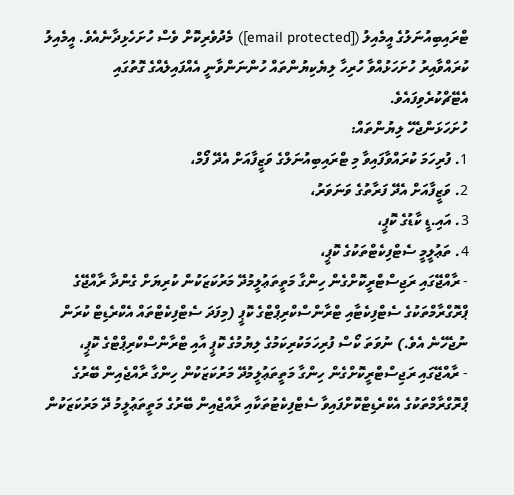ޓްރައިބިއުނަލުގެ އީމެއިލު ([email protected]) މެދުވެރިކޮށް ވެސް ހުށަހެޅިދާނެއެވެ. އީމެއިލު ކުރައްވާއިރު ހުށަހަޅުއްވާ ހުރިހާ ލިޔެކިޔުންތައް ހުންނަންވާނީ އެއްފައިލެއްގެ ގޮތުގައި އެޓޭޗްކުރެވިފައެވެ.
ހުށަހަޅަންޖެހޭ ލިޔުންތައް:
1. ފުރިހަމަ ކުރައްވާފައިވާ މި ޓްރައިބިއުނަލްގެ ވަޒީފާއަށް އެދޭ ފޯމް،
2. ވަޒީފާއަށް އެދޭ ފަރާތުގެ ވަނަވަރު،
3. އައި.ޑީ ކާޑުގެ ކޮޕީ،
4. ތަޢުލީމީ ސެޓްފިކެޓްތަކުގެ ކޮޕީ،
- ރާއްޖޭގައި ރަޖިސްޓްރީކޮށްގެން ހިންގާ މަތީތަޢުލީމުދޭ މަރުކަޒަކުން ކުރިޔަށް ގެންދާ ރާއްޖޭގެ ޕްރޮގްރާމްތަކުގެ ސެޓްފިކެޓާއި ޓްރާންސްކްރިޕްޓްގެ ކޮޕީ (މިފަދަ ސެޓްފިކެޓްތައް އެކްރެޑިޓް ކުރަން ނުޖެހޭނެ އެވެ.) ނުވަތަ ކޯސް ފުރިހަމަކުރިކަމުގެ ލިޔުމުގެ ކޮޕީ އާއި ޓްރާންސްކްރިޕްޓްގެ ކޮޕީ،
- ރާއްޖޭގައި ރަޖިސްޓްރީކޮށްގެން ހިންގާ މަތީތަޢުލީމުދޭ މަރުކަޒަކުން ހިންގާ ރާއްޖެއިން ބޭރުގެ ޕްރޮގްރާމްތަކުގެ އެކްރެޑިޓްކޮށްފައިވާ ސެޓްފިކެޓުތަކާއި ރާއްޖެއިން ބޭރުގެ މަތީތަޢުލީމު ދޭ މަރުކަޒަކުން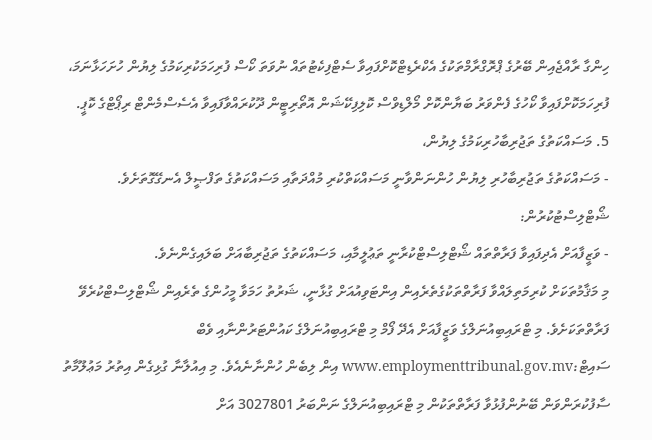ހިންގާ ރާއްޖެއިން ބޭރުގެ ޕްރޮގްރާމްތަކުގެ އެކްރެޑިޓްކޮށްފައިވާ ސެޓްފިކެޓުތައް ނުވަތަ ކޯސް ފުރިހަމަކުރިކަމުގެ ލިޔުން ހުށަހަޅާނަމަ، ފުރިހަމަކޮށްފައިވާ ކޯހުގެ ފެންވަރު ބަޔާންކޮށް މޯލްޑިވްސް ކޮލިފިކޭޝަން އޮތޯރިޓީން ދޫކުރައްވާފައިވާ އެސެސްމެންޓް ރިޕޯޓްގެ ކޮޕީ.
5. މަސައްކަތުގެ ތަޖުރިބާހުރިކަމުގެ ލިޔުން،
- މަސައްކަތުގެ ތަޖުރިބާހުރި ލިޔުން ހުންނަންވާނީ މަސައްކަތްކުރި މުއްދަތާއި މަސައްކަތުގެ ތަފްޞީލް އެނގޭގޮތަށެވެ.
ޝޯޓްލިސްޓުކުރުން:
- ވަޒީފާއަށް އެދިފައިވާ ފަރާތްތައް ޝޯޓްލިސްޓްކުރާނީ ތަޢުލީމާއި، މަސައްކަތުގެ ތަޖުރިބާއަށް ބަލައިގެންނެވެ.
މި މަޤާމުތަކަށް ކުރިމަތިލައްވާ ފަރާތްތަކުގެތެރެއިން އިންޓަވިއުއަށް ގުޅާނީ، ޝަރުތު ހަމަވާ މީހުންގެ ތެރެއިން ޝޯޓްލިސްޓްކުރެވޭ ފަރާތްތަކަށެވެ. މި ޓްރައިބިއުނަލްގެ ވަޒީފާއަށް އެދޭ ފޯމް މި ޓްރައިބިއުނަލްގެ ކައުންޓަރުންނާއި ވެބް ސައިޓް:www.employmenttribunal.gov.mv އިން ލިބެން ހުންނާނެއެވެ. މި އިއުލާނާ ގުޅިގެން އިތުރު މަޢުލޫމާތު ސާފުކުރަންވަން ބޭނުންފުޅުވާ ފަރާތްތަކުން މި ޓްރައިބިއުނަލްގެ ނަންބަރު 3027801 އަށް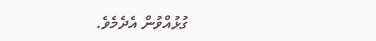ގުޅުއްވުން އެދެމެވެ.